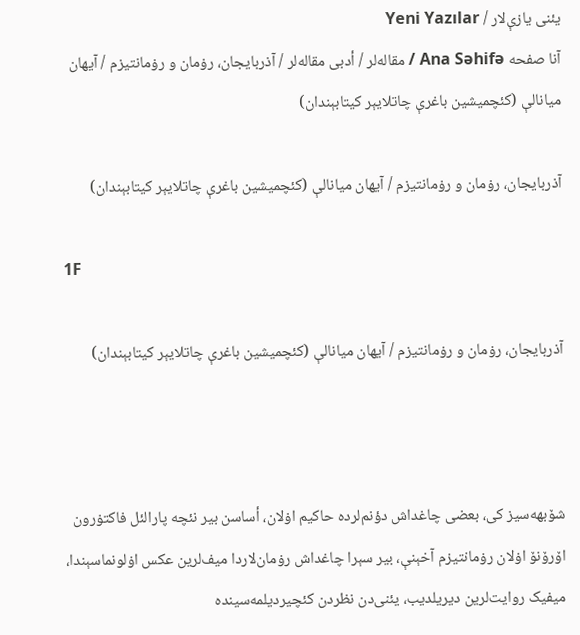یئنی یازې‌لار / Yeni Yazılar
آنا صفحه Ana Səhifə / مقاله‌لر / أدبی مقاله‌لر / آذربایجان، رۏمان و رۏمانتیزم / آیهان میانالې (کئچمیشین باغرې چاتلایېر کیتابېندان)

آذربایجان، رۏمان و رۏمانتیزم / آیهان میانالې (کئچمیشین باغرې چاتلایېر کیتابېندان)

1F

آذربایجان، رۏمان و رۏمانتیزم / آیهان میانالې (کئچمیشین باغرې چاتلایېر کیتابېندان)



شۆبهه‌سیز کی، بعضی چاغداش دؤنم‌لرده حاکیم اۏلان، أساسن بیر نئچه پارالئل فاکتۏرون اۆرۆنۆ اۏلان رۏمانتیزم آخېنې، بیر سېرا چاغداش رۏمان‌لاردا میف‌لرین عکس اۏلونماسېندا، میفیک روایت‌لرین دیریلدیب، یئنی‌دن نظردن کئچیردیلمه‌سینده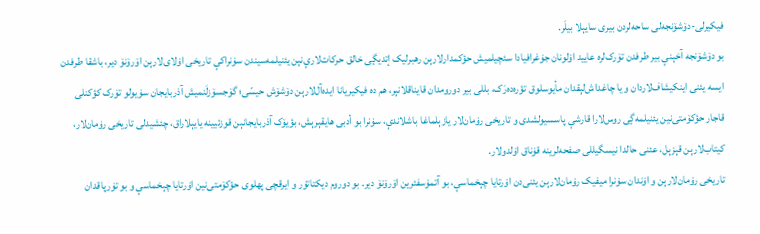فیکیرلی-دۆشۆنجه‌لی ساحه‌لردن بیری سایېلا بیلَر.
بو دۆشۆنجه آخېنې بیر طرفدن تۆرک‌لره عایید اۏلونان جۏغرافیادا سئچیلمیش حؤکمدارلارېن رهبرلیک إتدیڲی خالق حرکات‌لارې‌نېن یئنیلمه‌سیندن سۏنراکې تاریخی اۏلای‌لارېن اۆرۆنۆ دیر، باشقا طرفدن ایسه‌ یئنی اینکیشاف‌لاردان و یا چاغداش‌لېقدان مأیوسلوق تؤره‌ده‌رَک، بللی بیر دورومدان قایناقلانېر، هم ده فیکیریانا ایده‌آل‌لارېن دۆشۆش حیسّی؛ گۆجسۆزلَنمیش آذربایجان سۏیولو تۆرک کؤکنلی قاجار حؤکۆمتی‌نین یئنیلمه‌ڲی روس‌لارا قارشې پاسسیولشدی و تاریخی رۏمان‌لار یازېلماغا باشلاندې، سۏنرا بو أدبی هایقېرېش، بؤیۆک آذربایجانېن قوزئیینه یایېلاراق، چئشیدلی تاریخی رۏمان‌لار، کیتاب‌لارېن قېزېل، عئنی حالدا نیسگیللی صفحه‌لرینه قۏناق اۏلدولار.
تاریخی رۏمان‌لارېن و اۏندان سۏنرا میفیک رۏمان‌لارېن یئنی‌دن اۏرتایا چېخما‌سې، بو آتمۏسفئرین اۆرۆنۆ دیر. بو دوروم دیکتاتۏر و ایرقچی پهلوی حؤکۆمتی‌نین اۏرتایا چېخما‌سې و بو تۏرپاقدان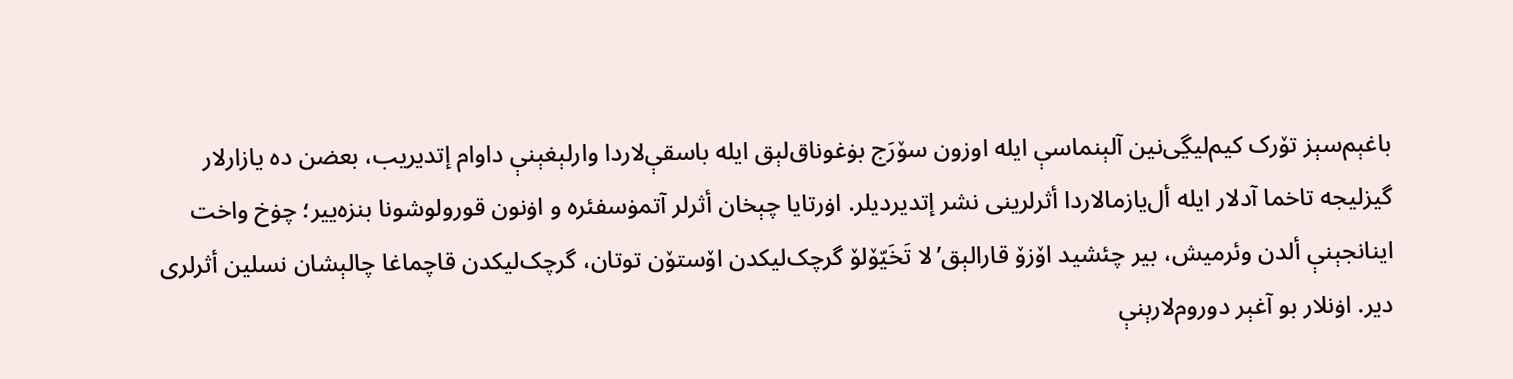باغېم‌سېز تۆرک کیم‌لیڲی‌نین آلېنما‌سې ایله‌ اوزون سۆرَج بۏغوناق‌لېق ایله باسقې‌لاردا وارلېغېنې داوام إتدیریب، بعضن ده یازارلار گیزلیجه تاخما آدلار ایله أل‌یازما‌لاردا أثرلرینی نشر‌ إتدیردیلر. اۏرتایا چېخان أثرلر آتمۏسفئره‌ و اۏنون قورولوشونا بنزه‌ییر؛ چۏخ واخت اینانجېنې ألدن وئرمیش، بیر چئشید اۆزۆ قارالېق’لا تَخَيّۆلۆ گرچک‌لیکدن اۆستۆن توتان، گرچک‌لیکدن قاچماغا چالېشان نسلین أثرلری دیر‌. اۏنلار بو آغېر دوروم‌لارېنې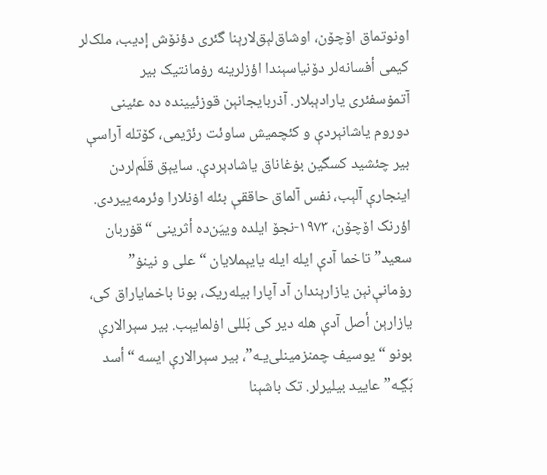اونوتماق اۆچۆن، اوشاق‌لېق‌لارېنا گئری دؤنۆش إدیب، ملک‌لر کیمی‌ أفسانه‌لر‌ دۆنیاسېندا اؤزلرینه رۏمانتیک بیر آتمۏسفئری یارادېبلار. آذربایجانېن قوزئیینده ده عئینی دوروم یاشانېردې و کئچمیش ساوئت رئژیمی،‌ کۆتله آراسې‌ بیر چئشید کسگین بۏغاناق یاشادېردې. سایېق‌ قلَم‌لردن اینجارې آلېب، نفس آلماق حاققې بئله اۏنلارا وئرمه‌ییردی. اؤرنک اۆچۆن، ۱۹۷۳-نجۆ ایلده‌ وییَن‌ده أثرینی “قۏربان سعید” تاخما آدې ایله ایله‌ یایېملایان “علی و نینۏ” رۏمانې‌نېن یازارېندان آد آپارا‌ بیله‌ریک، بونا باخمایاراق کی، یازارېن أصل آدې هله‌ دیر کی بَللی اۏلمایېب. بیر سېرالارې بونو “یوسیف چمنزمینلی‌یـه”، بیر سېرالارې ایسه‌ “أسد بَڲـه‌” عایید بیلیرلر. تک باشېنا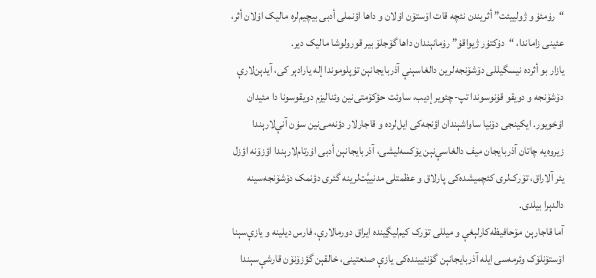“رۏمئۏ و ژولییئت” أثریندن نئچه قات اۆستۆن اۏلان و داها اؤنملی أدبی بیچیم‌لره ما‌لیک اۏلان أثر، عئینی زاماندا، “دۏکتۏر ژیواقۏ” رۏمانېندان داها گۆجلۆ بیر قورولوشا مالیک دیر.
یازار بو أثرده‌‌ نیسگیللی دۆشۆنجه‌لرین‌ دالغاسېنې آذربایجانېن تۏپلوموندا إله یارادېر کی، آیدېن‌لارې دۆشۆنجه و دویقو قۏنوسوندا تپ-چئویر إدیب، ساوئت حؤکۆمتی‌نین وئنالیزم دویقوسونا دا مئیدان اۏخویور. ایکینجی دۆنیا ساواشېندان اؤنجه‌کی ایل‌لرده‌ و قاجارلار دؤنه‌می‌نین سۏن آنې‌لارېندا زیروه‌یه‌ چاتان آذربایجان میف دالغاسې‌نېن یۆکسه‌لیشی، آذربایجانېن أدبی اۏرتام‌لارېندا اؤزۆنه اؤزل یئر آلاراق، تۆرک‌لری کئچمیشده‌کی پارلاق و عظمتلی مدنیيَّت‌لرینه گئری دؤنمک دۆشۆنجه‌سینه دالدېرا بیلدی.
آما قاجارېن مۆحافیظه‌کار‌لېغې و میللی تۆرک کیم‌لیڲینده‌ ایراق دورمالارې، فارس دیلینه‌ و یازې‌سېنا اۆستۆنلۆک وئرمه‌سی ایله‌ آذربایجانېن گۆنئیینده‌کی‌ یازې صنعتینی، خالقېن گؤزۆنۆن قارشې‌سېندا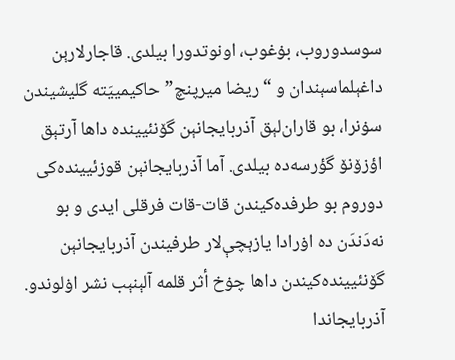سوسدوروب، بۏغوب، اونوتدورا بیلدی. قاجارلارېن داغېلماسېندان و “ریضا‌ میرپنچ” حاکیمییَته‌ گلیشیندن‌ سۏنرا، بو قاران‌لېق آذربایجانېن گۆنئیینده داها آرتېق اؤزۆنۆ گؤرسه‌ده بیلدی. آما آذربایجانېن قوزئیینده‌کی دوروم بو طرفده‌کیندن قات-قات فرقلی ایدی و بو نه‌دَندَن ده‌ اۏرا‌دا یازېچې‌لار طرفیندن‌ آذربایجانېن گۆنئیینده‌کیندن داها چۏخ أثر قلمه آلېنېب نشر اۏلوندو.
آذربایجاندا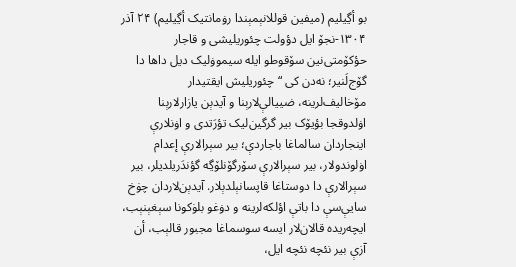بو أڲیلیم (میفین قوللانېمېندا رۏمانتیک أڲیلیم) ۲۴ آذر ۱۳۰۴-نجۆ ایل دؤولت چئوریلیشی و قاجار حؤکۆمتی‌نین سۆقوطو ایله‌ سیموۏ‌لیک دیل داها دا گۆج‌لَنیر؛ نه‌دن کی “چئوریلیش‌ ایقتیدار مۆخالیف‌لرینه، ضییالې‌لارېنا و آیدېن یازارلارېنا اۏلدوقجا بؤیۆک بیر گرگین‌لیک تؤرَتدی و اۏنلارې اینجاردان سالماغا باجاردې؛ بیر سېرالارې إعدام اۏلوندولار، بیر سېرالارې سۆرگۆنلۆڲه گؤندَریلدیلر، بیر سېرالارې دا دوستاغا قاپسانېلدېلار. آیدېن‌لاردان چۏخ سایې‌سې دا‌ باتې اؤلکه‌لرینه‌ و دۏغو بلۏکونا سېغېنېب، ایچه‌ریده قالا‌ن‌لار ایسه‌ سوسماغا مجبور قالېب، أن آزې بیر نئچه‌ نئچه‌ ایل،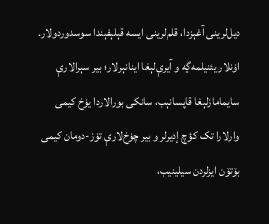دیل‌لرینی آغېزدا، قلم‌لرینی ایسه قېلېفېندا سوسدوردولار. اۏنلار یئنیلمه‌ڲه و آیرې‌لېغا اینانېرلار؛ بیر سېرالارې سایمامازلېغا قاپسانېب، سانکی بورالاردا یۏخ کیمی وارلارا تک کؤچ إدیرلر و بیر چۏخ‌لارې تۏز-دومان کیمی بۆتۆن ایزلردن سیلینیب،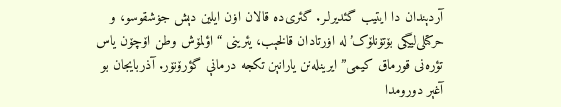آردېندان دا ایتیب گئدیرلـر. گئری‌ده قالان اۏن ‌ایلین دېش جۏشقوسو، و حرکتلی‌لیڲی بۆتۆنلۆک’له اۏرتادان قالخېب، یئرینی “اؤلمۆش وطن اۆچۆن یاس تؤره‌نی قورماق کیمی” ایرینله‌نن یارانېن تکجه‌ درمانې گؤرۆنۆر. آذربایجان بو آغېر دورومدا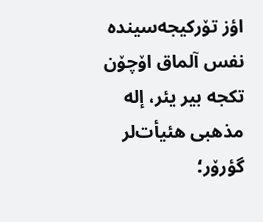اؤز تۆرکیجه‌سینده‌ نفس آلماق اۆچۆن تکجه بیر‌ یئر، إله مذهبی هئیأت‌لر گؤرۆر؛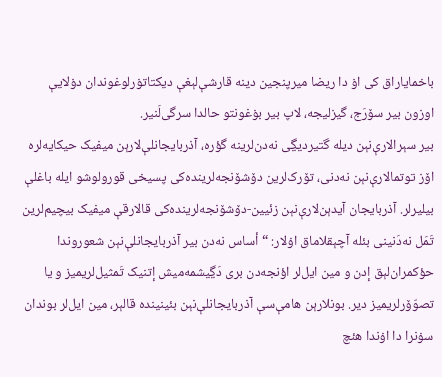باخمایاراق کی اۏ دا ریضا‌ میرپنجین دینه‌ قارشې‌لېغې دیکتاتۏرلوغوندان دۏلایې اوزون بیر سۆرَج، گیزلیجه، لاپ بیر بۏغونتو حالدا سرگی‌لَنیر.
بیر سېرالارې‌نېن دیله گتیردیڲی نه‌دن‌لرینه گؤره، آذربایجانلې‌لارېن میفیک حیکایه‌لره‌ اۆز توتما‌لارې‌نېن نه‌دنی، تۆرک‌لرین دۆشۆنجه‌لرینده‌کی پسیخی قورولوشو ایله‌ باغلې بیلیرلر. آذربایجان آیدېن‌لارې‌نېن زئیین-دۆشۆنجه‌لرینده‌کی قالارقې میفیک بیچیم‌لرین تَمَل نه‌دَنینی بئله آچېقلاماق اۏلار: “أساس نه‌دن بیر آذربایجانلې‌نېن شعوروندا حؤکمران‌لېق إدن و مین ایل‌لر اؤنجه‌دن بری دَڲیشمه‌میش إتنیک تَمثیل‌لریمیز و یا تصوّۆرلریمیز دیر. بونلارېن هامې‌سې آذربایجانلې‌نېن بئینینده‌ قالېر، مین ایل‌لر بوندان سۏنرا دا اۏندا هئچ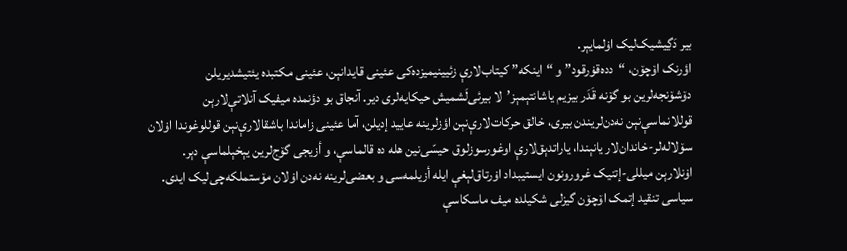بیر دَڲیشیک‌لیک اۏلمایېر.
اؤرنک اۆچۆن، “دده‌قۏرقود” و “اینکه” کیتاب‌لارې زئیینیمیزده‌کی عئینی قایدانېن، عئینی مکتبده‌ یئتیشدیریلن دۆشۆنجه‌لرین بو گۆنه‌ قَدَر بیزیم‌ یاشانتېمېز’لا بیرئی‌لَشمیش حیکایه‌لری دیر. آنجاق بو دؤنمده میفیک آنلاتې‌لارېن قوللانماسې‌نېن نه‌دن‌لریندن بیری، خالق حرکات‌لارې‌نېن اؤزلرینه عایید إدیلن، آما عئینی زاماندا باشقا‌لارې‌نېن قوللوغوندا اۏلان سۆلاله‌لر-خاندان‌لار یانېندا، یاراتدېق‌لارې اوغورسوزلوق حیسّی‌نین هله ده قالماسې، و أزیجی گۆج‌لرین یېخېلماسې دېر. اۏنلارېن میللی-إتنیک غرورونون ایستیبداد اۏرتاق‌لېغې ایله‌ أزیلمه‌سی و بعضی‌لرینه‌ نه‌دن اۏلان مۆستملکه‌چی‌لیک ایدی. سیاسی تنقید إتمک اۆچۆن گیز‌لی شکیلده‌ میف ماسکاسې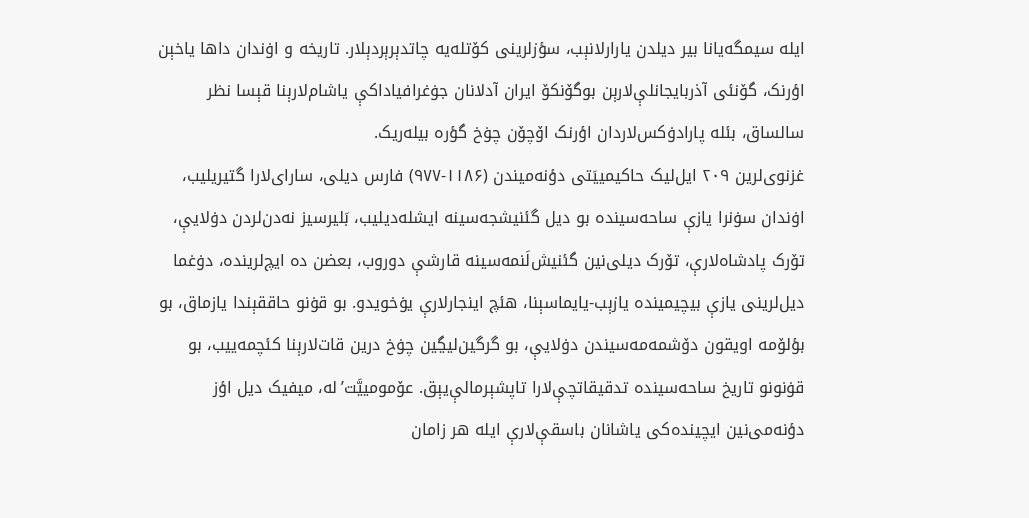ایله سیمگه‌یانا بیر دیلدن یارارلانېب، سؤزلرینی کۆتله‌یه چاتدېرېردېلار. تاریخه و اۏندان داها یاخېن اؤرنک، گۆنئی آذربایجانلې‌لارېن بوگۆنکۆ ایران آدلانان ‌جۏغرافیاداکې یاشام‌لارېنا قېسا نظر سالساق، بئله‌ پارادۏکس‌لاردان اؤرنک اۆچۆن چۏخ گؤره‌ بیله‌ریک.
غزنوی‌لرین ۲۰۹ ایل‌لیک حاکیمییَتی دؤنه‌میندن (۱۱۸۶-۹۷۷) فارس دیلی، سارای‌لارا گتیریلیب، اۏندان سۏنرا یازې ساحه‌سینده‌ بو دیل گئنیشجه‌سینه ایشله‌دیلیب، بَلیرسیز نه‌دن‌لردن دۏلایې، تۆرک پادشاه‌لا‌رې، تۆرک دیلی‌نین گئنیش‌لَنمه‌سینه‌ قارشې دوروب، بعضن ده ایچ‌لرینده، دۏغما دیل‌لرینی یازې بیچیمینده یازېب-یایماسېنا، هئچ اینجارلارې یۏخویدو. بو قۏنو حاققېندا یازماق، بو بؤلۆمه اویقون دۆشمه‌مه‌سیندن دۏلایې، بو گرگین‌لیڲین چۏخ درین قات‌لارېنا کئچمه‌ییب، بو قۏنونو تاریخ ساحه‌سینده‌ تدقیقاتچې‌لارا تاپشېرمالې‌یېق. عۆمومییَّت’له‌، میفیک دیل اؤز دؤنه‌می‌نین ایچینده‌کی یاشانان باسقې‌لارې ایله‌ هر زامان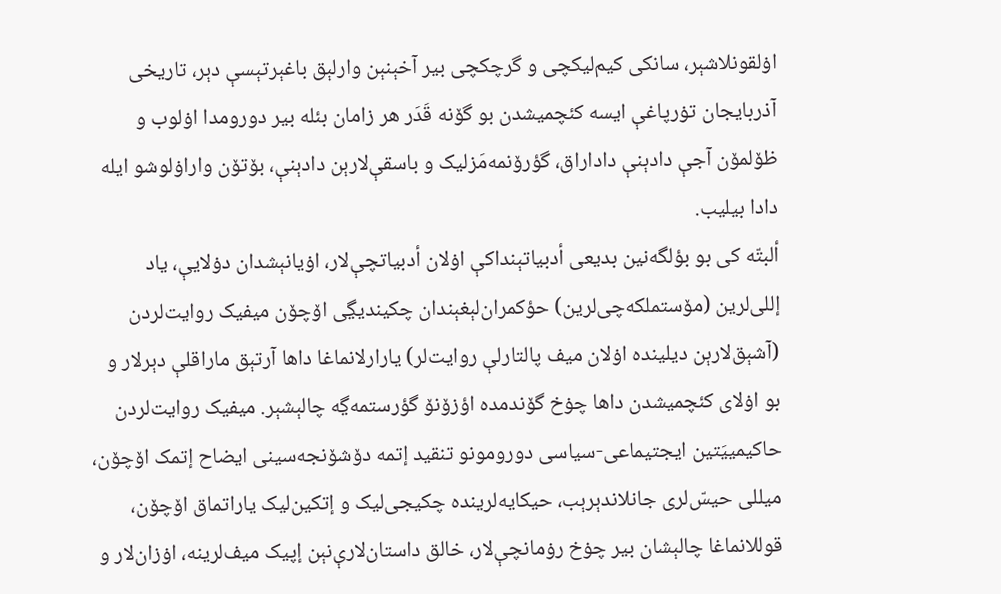اۏلقونلاشېر، سانکی کیم‌لیکچی و گرچکچی بیر آخېنېن وار‌لېق باغېرتېسې دېر، تاریخی آذربایجان تۏرپاغې ایسه‌ کئچمیشد‌ن بو گۆنه‌ قَدَر هر زامان بئله‌ بیر دورومدا اۏلوب و ظۆلمۆن آجې دادېنې داداراق، گؤرۆنمه‌مَزلیک و باسقې‌لارېن دادېنې، بۆتۆن واراۏلوشو ایله دادا بیلیب.
ألبتّه کی بو بؤلگه‌نین بدیعی أدبیاتېنداکې اۏلان أدبیاتچې‌لار، اۏیانېشدان دۏلایې،‌ یاد إللی‌لرین (مۆستملکه‌چی‌لرین) حؤکمران‌لېغېندان چکیندیڲی اۆچۆن میفیک روایت‌لردن (آشېق‌لارېن دیلینده اۏلان میف پالتارلې روایت‌لر) یارارلانماغا داها آرتېق‌ ماراقلې دېرلار و بو اۏلای کئچمیشد‌ن داها چۏخ گۆندمده اؤزۆنۆ گؤرستمه‌ڲه چالېشېر. میفیک روایت‌لردن حاکیمییَتین ایجتیماعی-سیاسی دورومونو تنقید إتمه دۆشۆنجه‌سینی ایضاح إتمک اۆچۆن، میللی حیسّ‌لری جانلاندېرېب، حیکایه‌لرینده چکیجی‌لیک و إتکین‌لیک یاراتماق اۆچۆن، قوللانماغا چالېشان بیر چۏخ رۏمانچې‌لار، خالق داستان‌لارې‌نېن إپیک میف‌لرینه، اۏزان‌لار و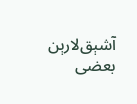آشېق‌لارېن بعضی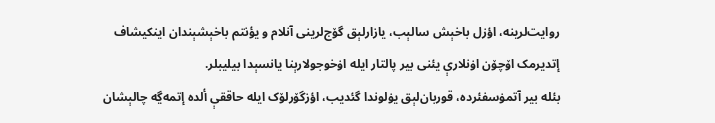روایت‌لرینه، اؤزل باخېش سالېب، یازارلېق گۆج‌لرینی آنلام و یؤنتم باخېشېندان اینکیشاف إتدیرمک اۆچۆن اۏنلارې یئنی بیر پالتار ایله اۏخوجولارېنا یانسېدا بیلیبلر.
بئله‌ بیر آتمۏسفئر‌ده‌، قوربان‌لېق یۏلوندا گئدیب، اؤزگۆرلۆک ایله حاققې ألده إتمه‌ڲه چالېشان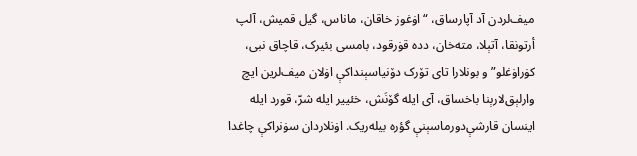میف‌لردن آد آپارساق، “اۏغوز خاقان، ماناس، گیل قمیش، آلپ أرتونقا، آتېلا‌، مته‌خان، دده‌ قۏرقود، بامسی بئیرک، قاچاق نبی، کۏر‌اۏغلو” و بونلارا تای تۆرک دۆنیاسېنداکې اۏلان میف‌لرین ایچ وارلېق‌لارېنا باخساق، آی ایله گۆنَش، خئییر ایله شرّ، قورد ایله اینسان قارشې‌دورماسېنې گؤره بیله‌ریک. اۏنلاردان سۏنراکې چاغدا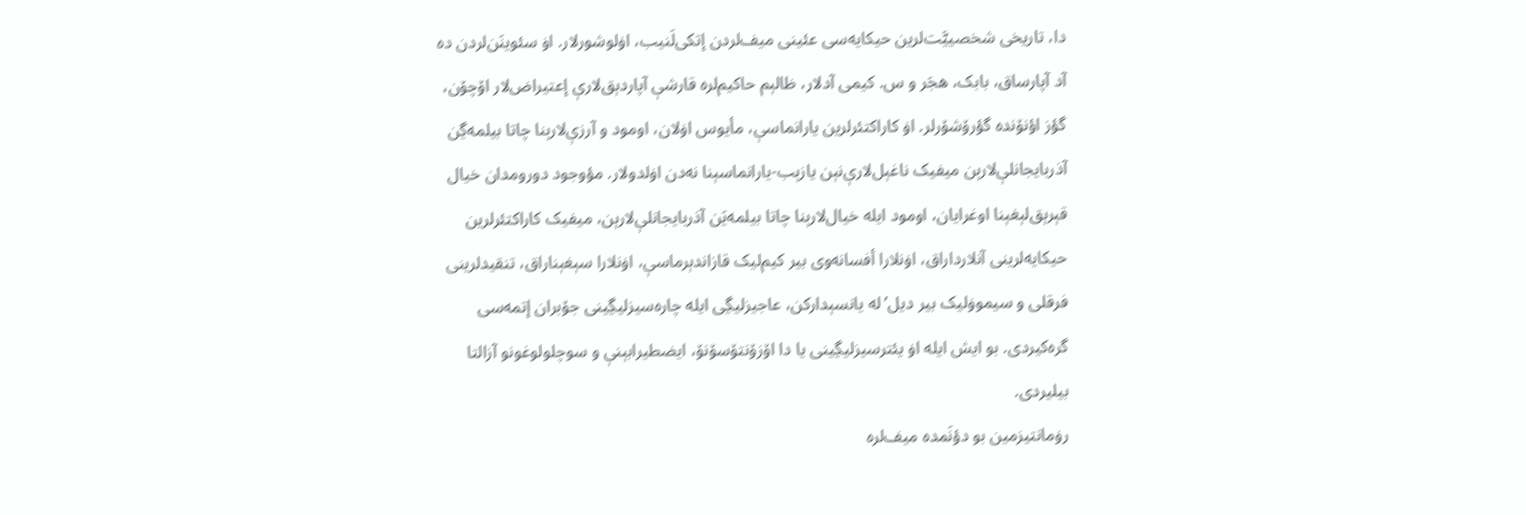دا، تاریخی شخصییَّت‌لرین حیکایه‌سی عئینی میف‌لردن إتکی‌لَنیب، اۏلوشورلار. اۏ سئوینَن‌لردن ده آد آپارساق، بابک، هجَر و س. کیمی آدلار، ظالېم حاکیم‌لره قارشې آپاردېق‌لارې إعتیراض‌لار اۆچۆن، گؤز اؤنۆنده گؤرۆشۆرلر. اۏ کاراکتئرلرین یارانماسې، مأیوس اۏلان، اومود و آرزې‌لارېنا چاتا بیلمه‌ڲن آذربایجانلې‌لارېن میفیک ناغېل‌لارې‌نېن‌ یازېب-یارانماسېنا نه‌دن اۏلدولار. مؤوجود دورومدان خیال قېرېق‌لېغېنا اوغرایان، اومود ایله خیال‌لارېنا چاتا بیلمه‌یَن آذربایجانلې‌لارېن، میفیک کاراکتئرلرین حیکایه‌لرینی آنلارداراق، اۏنلارا أفسانه‌وی بیر کیم‌لیک قازاندېرماسې، اۏنلارا سېغېناراق، تنقید‌لرینی فرقلی و سیموۏ‌لیک بیر دیل’له‌ یانسېدارکن، عاجیزلیڲی ایله چاره‌سیزلیڲینی جۆبران إتمه‌سی‌ گره‌کیردی. بو ایش ایله اۏ یئترسیزلیڲینی یا دا اۆزۆنتۆسۆنۆ، ایضطیرابېنې و سوچلولوغونو آزالتا بیلیردی.
رۏمانتیزمین بو دؤنَمده میف‌لره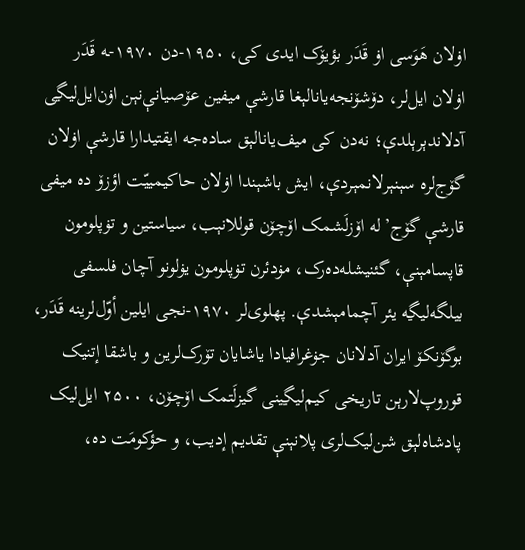اۏلان هَوَسی اۏ قَدَر بؤیۆک ایدی کی، ۱۹۵۰-دن ۱۹۷۰-ـه قَدَر اۏلان ایل‌لر، دۆشۆنجه‌یانالېغا قارشې میفین عۆصیانې‌نېن اۏن‌ایل‌لیڲی آدلاندېرېلدې؛ نه‌دن کی میف‌یانالېق ساده‌جه‌ ایقتیدارا قارشې اۏلان گۆج‌لره‌ سېنېرلانمېردې، ایش باشېندا اۏلان حاکیمییّت اؤزۆ ده‌ میفی قارشې گۆج’له اۆزلَشمک اۆچۆن قوللانېب، سیاستین و تۏپلومون قاپسامېنې، گئنیشله‌ده‌رک، مۏدئرن تۏپلومون یۏلونو آچان فلسفی بیلگه‌لیڲه یئر آچمامېشدې. پهلوی‌لر ۱۹۷۰-نجی ایلین أوّل‌لرینه‌ قَدَر، بوگۆنکۆ ایران آدلانان جۏغرافیادا یاشایان تۆرک‌لرین و باشقا إتنیک قوروپ‌لارېن تاریخی کیم‌لیڲینی گیزلَتمک اۆچۆن، ۲۵۰۰ ایل‌لیک پادشاه‌لېق شن‌لیک‌لری پلانېنې تقدیم إدیب، و حؤکومَت ده‌،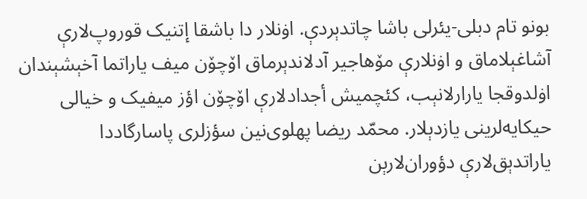بونو تام دبلی-یئرلی باشا چاتدېردې. اۏنلار دا باشقا إتنیک قوروپ‌لارې آشاغېلاماق و اۏنلارې مۆهاجیر آدلاندېرماق اۆچۆن میف یاراتما آخېشېندان اۏلدوقجا یارارلانېب، کئچمیش أجداد‌لارې اۆچۆن اؤز میفیک و خیا‌لی حیکایه‌لرینی یازدېلار. محمّد ریضا‌ پهلوی‌نین سؤز‌لری پاسارگاددا یاراتدېق‌لارې دؤوران‌لارېن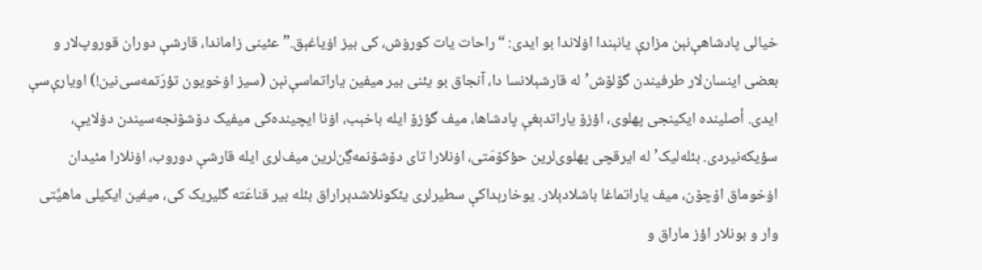خیا‌لی پادشاهې‌نېن مزارې یانېندا اۏلاندا بو ایدی: “راحات یات کورۏش، کی بیز اۏیاغېق.” عئینی زاماندا، قارشې دوران قوروپ‌لار و بعضی اینسان‌لار طرفیندن‌ گۆلۆش’له‌ قارشېلانسا دا، آنجاق بو یئنی بیر میفین یاراتماسې‌نېن (سیز اۏخویون تؤرَتمه‌سی‌نین!) اویارې‌سې ایدی. أصلینده ایکینجی پهلوی، اؤزۆ یاراتدېغې پادشاها، میف گؤزۆ ایله باخېب، اۏنا ایچینده‌کی میفیک دۆشۆنجه‌سیندن دۏلایې، سؤیکه‌نیردی. بئله‌لیک’له ایرقچی پهلوی‌لرین حؤکۆمَتی، اۏنلارا تای دۆشۆنمه‌ڲن‌لرین میف‌لری ایله قارشې دوروب، اۏنلارا مئیدان اۏخوماق اۆچۆن، میف یاراتماغا باشلادېلار. یوخارېداکې سطیرلری یئکونلاشدېراراق بئله‌ بیر قناعَته‌ گلیریک کی، میفین ایکیلی ماهیَّتی وار و بونلار اؤز ماراق و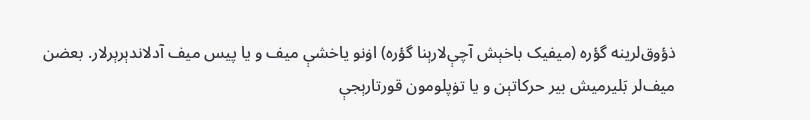ذؤوق‌لرینه‌ گؤره‌ (میفیک باخېش آچې‌لارېنا گؤره) اۏنو یاخشې میف و یا پیس میف آدلاندېرېرلار. بعضن میف‌لر بَلیرمیش بیر حرکاتېن و یا تۏپلومون قورتارېجې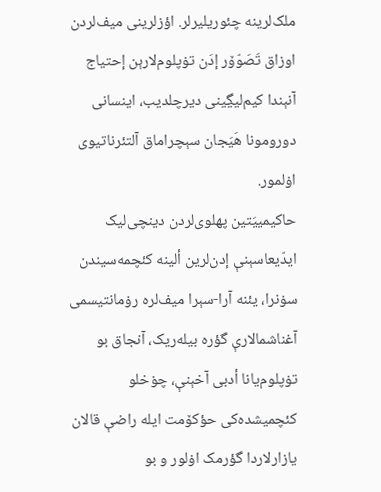ملک‌لرینه‌ چئوریلیرلر. اؤز‌لرینی میف‌لردن اوزاق تَصَوّۆر إدَن تۏپلوم‌لارېن إحتیاج آنېندا کیم‌لیڲینی دیرچلدیب، اینسانی دورومونا هَیَجان سېچراماق آلتئرناتیوی اۏلمور.
حاکیمییَتین پهلوی‌لردن دینچی‌لیک ایدّیعاسېنې إدن‌لرین ألینه کئچمه‌سیندن‌ سۏنرا، یئنه آرا-سېرا میف‌لره رۏمانتیسمی آغناشمالارې گؤره بیله‌ریک، آنجاق بو تۏپلوم‌یانا أدبی آخېنې، چۏخلو کئچمیشده‌کی حؤکۆمت ایله راضې قالان یازارلاردا گؤرمک اۏلور و بو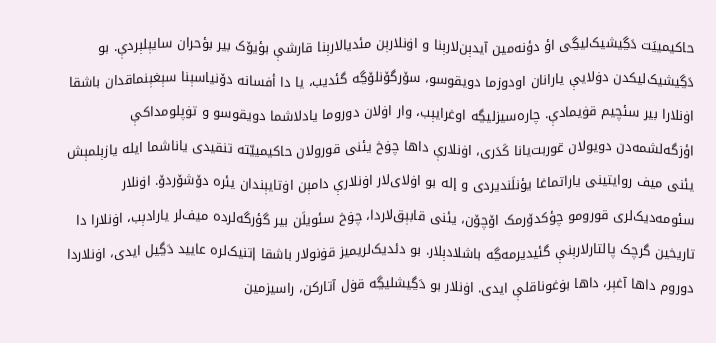حاکیمییَت دَڲیشیک‌لیڲی اؤ دؤنه‌مین آیدېن‌لارېنا و اۏنلارېن مئدیا‌لارېنا قارشې بؤیۆک بیر بؤحران سایېلېردې. بو دَڲیشیک‌لیکدن دۏلایې یارانان اودوزما دویقوسو، سۆرگۆنلۆڲه گئدیب، یا دا أفسانه‌ دۆنیاسېنا سېغېنماقدان باشقا اۏنلارا بیر سئچیم قۏیمادې. چاره‌سیز‌لیڲه اوغرایېب، وار اۏلان دوروما یادلاشما دویقوسو و تۏپلومداکې اؤزگه‌لشمه‌دن دویولان ݝوربت‌یانا کَدَری، اۏنلارې داها چۏخ یئنی قورولان حاکیمییّته تنقیدی یاناشما ایله یازېلمېش یئنی میف روایتینی یاراتماغا یؤنلَندیردی و إله بو اۏلای‌لار اۏنلارې دامېن اۏتایېندان یئره دۆشۆردۆ. اۏنلار سئومه‌دیک‌لری قورومو چؤکدۆرمک اۆچۆن، یئنی قابېق‌لاردا، چۏخ سئویلَن بیر گؤرگه‌لرده میف‌لر یارادېب، اۏنلارا دا تاریخین گرچک پالتارلارېنې گئیدیرمه‌ڲه باشلادېلار. بو دئدیک‌لریمیز قۏنولار باشقا إتنیک‌لره عایید دَڲیل ایدی، اۏنلاردا دوروم داها آغېر، داها بۏغوناقلې ایدی. اۏنلار بو دَڲیشلیڲه قۏل آتارکن، راسیزمین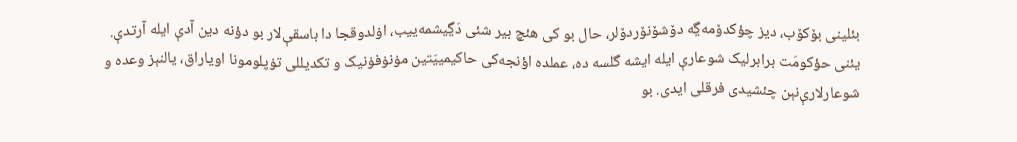بئلینی بۆکۆب، دیز چؤکدۆمه‌ڲه دۆشۆنۆردۆلر، حال بو کی هئچ بیر شئی دَڲیشمه‌ییب، اۏلدوقجا دا باسقې‌لار بو دؤنه دین آدې ایله آرتدې. یئنی حؤکومَت برابر‌لیک شوعارې ایله‌ ایشه‌ گلسه‌ ده‌، عملده‌ اؤنجه‌کی حاکیمییَتین مۏنۏفۏنیک و تکدیللی تۏپلومونا اویاراق، یالنېز وعده و شوعار‌لارې‌نېن چئشیدی فرقلی ایدی. بو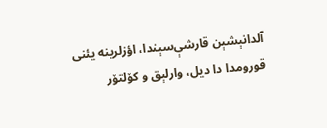آلدانېشېن قارشې‌سېندا، اؤزلرینه یئنی قورومدا دا دیل، وارلېق و کۆلتۆر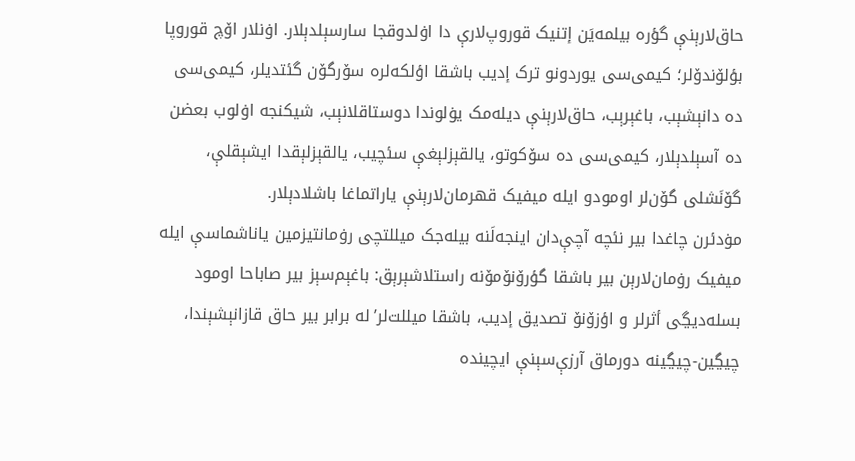حاق‌لارېنې گؤره بیلمه‌یَن إتنیک قوروپ‌لارې دا اۏلدوقجا سارسېلدېلار. اۏنلار اۆچ قوروپا بؤلۆندۆلر؛ کیمی‌سی یوردونو ترک إدیب باشقا اؤلکه‌لره سۆرگۆن گئتدیلر، کیمی‌سی ده‌ دانېشېب، باغېرېب، حاق‌لارېنې دیله‌مک یۏلوندا دوستاقلانېب، شیکنجه اۏلوب بعضن ده آسېلدېلار، کیمی‌سی ده سۆکوتو، یالقېزلېغې سئچیب، یالقېزلېقدا ایشېقلې، گۆنَشلی گۆن‌لر اومودو ایله‌ میفیک قهرمان‌لارېنې یاراتماغا باشلادېلار.
مۏدئرن چاغدا بیر نئچه آچې‌دان اینجه‌لَنه بیله‌جک میللتچی رۏمانتیزمین یاناشماسې ایله میفیک رۏمان‌لارېن بیر باشقا گؤرۆنۆمۆنه راستلاشېرېق: باغېم‌سېز بیر صاباحا اومود بسله‌دیڲی أثرلر و اؤزۆنۆ تصدیق إدیب، باشقا میللت‌لر’له برابر بیر حاق قازانېشېندا، چیڲین-چیڲینه دورماق آرزې‌سېنې ایچینده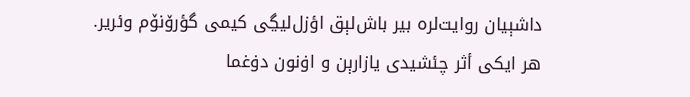داشېیان روایت‌لره بیر باش‌لېق اؤزل‌لیڲی کیمی گؤرۆنۆم وئریر. هر ایکی أثر چئشیدی یازارېن و اۏنون دۏغما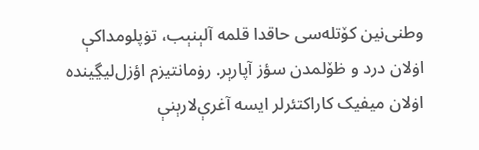وطنی‌نین کۆتله‌سی حاقدا قلمه آلېنېب، تۏپلومداکې اۏلان درد و ظۆلمدن سؤز آپارېر. رۏمانتیزم اؤزل‌لیڲینده اۏلان میفیک کاراکتئرلر ایسه‌ آغرې‌لارېنې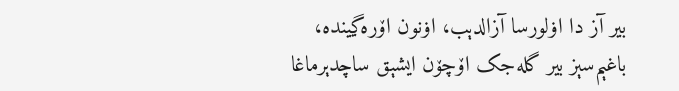بیر آز دا اۏلورسا آزالدېب، اۏنون اۆره‌ڲینده، باغېم‌سېز بیر گله‌جک اۆچۆن ایشېق ساچدېرماغا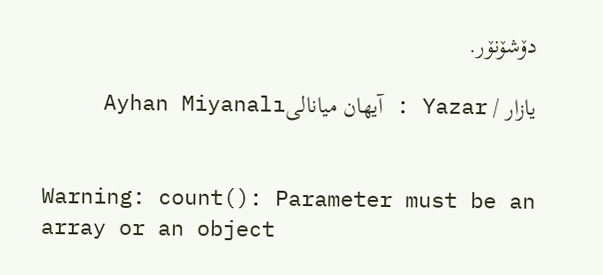دۆشۆنۆر.

یازار / Yazar : آیهان میانالیAyhan Miyanalı


Warning: count(): Parameter must be an array or an object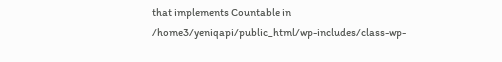that implements Countable in /home3/yeniqapi/public_html/wp-includes/class-wp-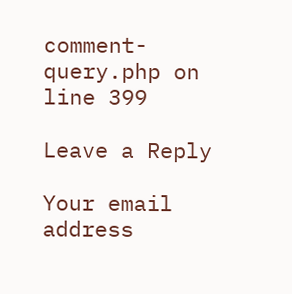comment-query.php on line 399

Leave a Reply

Your email address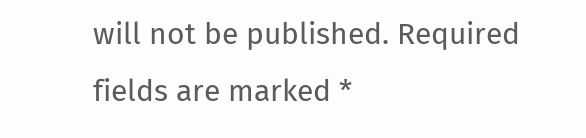will not be published. Required fields are marked *